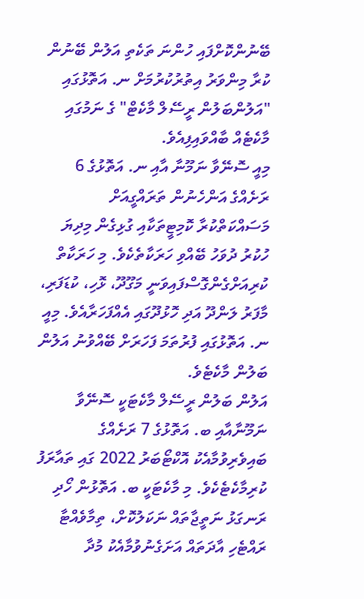ބޭނުންކޮށްފައި ހުންނަ ތަކެތި އަލުން ބޭނުން ކުރާ މިންވަރު އިތުރުކުރުމަށް ނ. އަތޮޅުގައި "އަލުންބަލުން ރީސޭލް މާކެޓް" ގެ ނަމުގައި މާކެޓެއް ބާއްވައިފިއެވެ.
މިއީ ސޮނޭވާ ނަމޫނާ އާއި ނ. އަތޮޅުގެ 6 ރަށެއްގެ އަންހެނުން ތަރައްގީއަށް މަސައްކަތްކުރާ ކޮމިޓީތަކާއި ގުޅިގެން މިދިޔަ ހުކުރު ދުވަހު ބޭއްވި ހަރަކާތެކެވެ. މި ހަރަކާތް ކުރިއަށްގެންގޮސްފައިވަނީ މަގޫދޫ، ޅޮހި، ކުޑަފަރި، މާފަރު ލަންދޫ އަދި ހޮޅުދޫގައި އެއްފަހަރާއެވެ. މިއީ ނ. އަތޮޅުގައި ފުރުތަމަ ފަހަރަށް ބޭއްވުނު އަލުން ބަލުން މާކެޓެވެ.
އަލުން ބަލުން ރީސޭލް މާކެޓަކީ ސޮނޭވާ ނަމޫނާއާއި ބ. އަތޮޅުގެ 7 ރަށެއްގެ ބައިވެރިވުމާއެކު އޮކްޓޯބަރު 2022 ގައި ތައާރަފު ކުރިމާކެޓެކެވެ. މި މާކެޓަކީ ބ. އަތޮޅުން ހޯދި ރަނގަޅު ނަތީޖާތައް ނަކަލުކޮށް، ތިމާވެއްޓާ ރައްޓެހި އާދަތައް އަށަގެނުވުމާއެކު މުދާ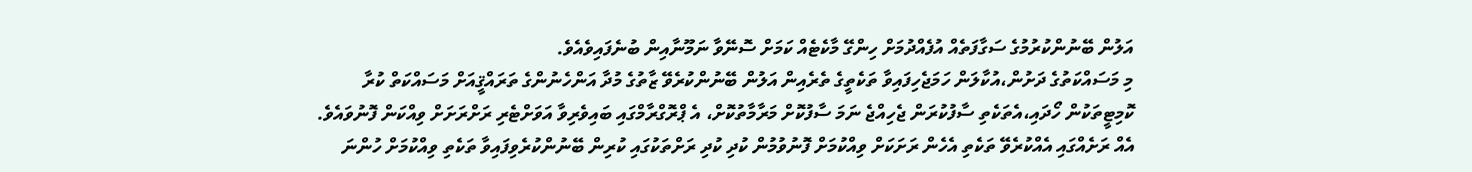އަލުން ބޭނުންކުރުމުގެ ސަގާފަތެއް އުފެއްދުމަށް ހިންގޭ މާކެޓެއް ކަމަށް ސޮނޭވާ ނަމޫނާއިން ބުނެފައިވެއެވެ.
މި މަސައްކަތުގެ ދަށުން،އުކާލަން ހަމަޖެހިފައިވާ ތަކެތީގެ ތެރެއިން އަލުން ބޭނުންކުރެވޭ ޒާތުގެ މުދާ އަންހެނުންގެ ތަރައްޤީއަށް މަސައްކަތް ކުރާ ކޮމިޓީތަކުން ހޯދައި،އެތަކެތި ސާފުކުރަން ޖެހިއްޖެ ނަމަ ސާފުކޮށް މަރާމާތުކޮށް، އެ ޕްރޮގްރާމްގައި ބައިވެރިވާ އަވަށްޓެރި ރަށްރަށަށް ވިއްކަން ފޮނުވައެވެ. އެއް ރަށެއްގައި އެއްކުރެވޭ ތަކެތި އެހެން ރަށަކަށް ވިއްކުމަށް ފޮނުވުމުން ކުދި ކުދި ރަށްތަކުގައި ކުރިން ބޭނުންކުރެވިފައިވާ ތަކެތި ވިއްކުމަށް ހުންނަ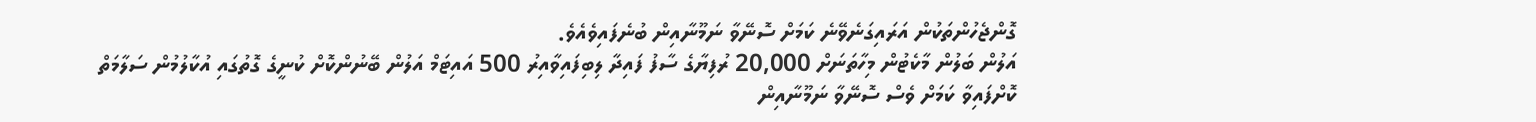ގޮންޖެހުންތަކުން އަރައިގަނެވޭނެ ކަމަށް ސޮނޭވާ ނަމޫނާއިން ބުނެފައިވެއެވެ.
އަލުން ބަލުން މާކެޓުން މިހާތަނަށް 20,000 ރުފިޔާގެ ސާފު ފައިދާ ލިބިފައިވާއިރު 500 އައިޓަމް އަލުން ބޭނުންކޮށް ކުނީގެ ގޮތުގައި އުކާލުމުން ސަލާމަތް ކޮށްފައިވާ ކަމަށް ވެސް ސޮނޭވާ ނަމޫނާއިން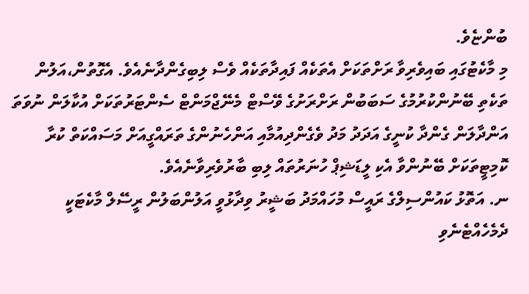ބުންޏެވެ.
މި މާކެޓުގައި ބައިވެރިވާ ރަށްތަކަށް އެތަކެއް ފައިދާތަކެއް ވެސް ލިބިގެންދާނެއެވެ. އެގޮތުން،އަލުން ތަކެތި ބޭނުންކުރުމުގެ ސަބަބުން ރަށްރަށުގެ ވޭސްޓް މެނޭޖްމަންޓް ސެންޓަރުތަކަށް އުކާލަން ނުވަތަ އަންދާލަން ގެންދާ ކުނީގެ އަދަދު މަދު ވެގެންދިއުމާއި އަންހެނުންގެ ތަރައްގީއަށް މަސައްކަތް ކުރާ ކޮމިޓީތަކަށް ބޭނުންވާ އެކި ލީޑަޝިޕް ހުނަރުތައް ލިބި ބާރުވެރިވާނެއެވެ.
ނ. އަތޮޅު ކައުންސިލްގެ ރައީސް މުހައްމަދު ބަޝީރު ވިދާޅުވީ އަލުންބަލުން ރީސޭލް މާކެޓަކީ ދެމެހެއްޓެނެވި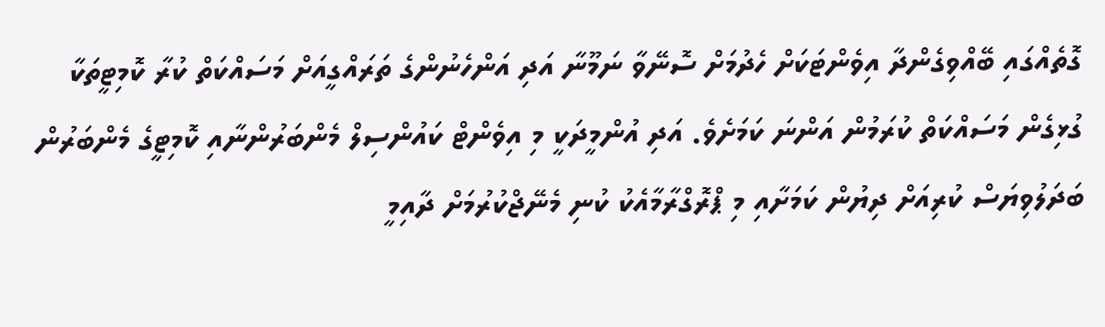ގޮތެއްގައި ބޭއްވިގެންދާ އިވެންޓަކަށް ހެދުމަށް ސޮނޭވާ ނަމޫނާ އަދި އަންހެނުންގެ ތަރައްގީއަށް މަސައްކަތް ކުރާ ކޮމިޓީތަކާ ގުޅިގެން މަސައްކަތް ކުރަމުން އަންނަ ކަމަށެވެ. އަދި އުންމީދަކީ މި އިވެންޓް ކައުންސިލް މެންބަރުންނާއި ކޮމިޓީގެ މެންބަރުން ބަދަލުވިޔަސް ކުރިއަށް ދިޔުން ކަމަށާއި މި ޕްރޮގްރާމާއެކު ކުނި މެނޭޖްކުރުމަށް ދާއިމީ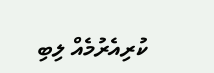ކުރިއެރުމެއް ލިބި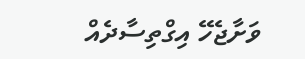ވަށާޖެހޭ އިގްތިސާދެއް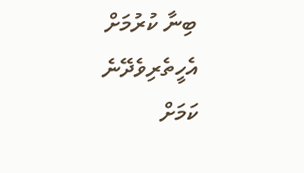ބިނާ ކުރުމަށް އެހީތެރިވެދޭނެ ކަމަށް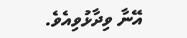އޭނާ ވިދާޅުވިއެވެ.